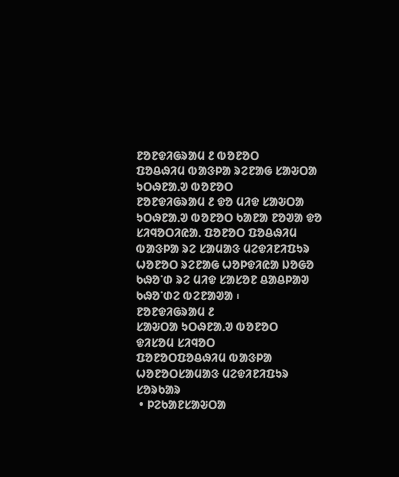ᱱᱚᱱᱫᱤᱜᱨᱟᱢ ᱒ ᱵᱚᱱᱚᱛ
ᱯᱚᱪᱷᱤᱢ ᱵᱟᱝᱞᱟ ᱨᱮᱱᱟᱜ ᱥᱟᱶᱛᱟ ᱩᱛᱷᱱᱟᱹᱣ ᱵᱚᱱᱚᱛ
ᱱᱚᱱᱫᱤᱜᱨᱟᱢ ᱒ ᱫᱚ ᱢᱤᱫ ᱥᱟᱶᱛᱟ ᱩᱛᱷᱱᱟᱹᱣ ᱵᱚᱱᱚᱛ ᱠᱟᱱᱟ ᱱᱚᱣᱟ ᱫᱚ ᱥᱤᱧᱚᱛᱤᱭᱟᱹ ᱯᱚᱱᱚᱛ ᱯᱚᱪᱷᱤᱢ ᱵᱟᱝᱞᱟ ᱨᱮ ᱥᱟᱢᱟᱝ ᱢᱮᱫᱤᱱᱤᱯᱩᱨ ᱦᱚᱱᱚᱛ ᱨᱮᱱᱟᱜ ᱦᱚᱞᱫᱤᱭᱟ ᱡᱚᱜᱚ ᱠᱷᱚᱸᱰ ᱨᱮ ᱢᱤᱫ ᱥᱟᱥᱚᱱ ᱪᱟᱪᱞᱟᱣ ᱠᱷᱚᱸᱰᱮ ᱵᱮᱱᱟᱣᱟ ᱾
ᱱᱚᱱᱫᱤᱜᱨᱟᱢ ᱒
ᱥᱟᱶᱛᱟ ᱩᱛᱷᱱᱟᱹᱣ ᱵᱚᱱᱚᱛ
ᱫᱤᱥᱚᱢ ᱥᱤᱧᱚᱛ
ᱯᱚᱱᱚᱛᱯᱚᱪᱷᱤᱢ ᱵᱟᱝᱞᱟ
ᱦᱚᱱᱚᱛᱥᱟᱢᱟᱝ ᱢᱮᱫᱤᱱᱤᱯᱩᱨ
ᱥᱚᱨᱠᱟᱨ
 • ᱞᱮᱠᱟᱱᱥᱟᱶᱛᱟ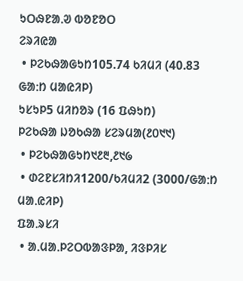ᱩᱛᱷᱱᱟᱹᱣ ᱵᱚᱱᱚᱛ
ᱮᱨᱤᱭᱟ
 • ᱞᱮᱠᱷᱟᱜᱩᱴ105.74 ᱠᱤᱢᱤ (40.83 ᱜᱟᱺᱴ ᱢᱟᱭᱤᱞ)
ᱩᱥᱩᱞ5 ᱢᱤᱴᱚᱨ (16 ᱯᱷᱩᱴ)
ᱞᱮᱠᱷᱟ ᱡᱚᱠᱷᱟ ᱥᱮᱨᱢᱟ(᱒᱐᱑᱑)
 • ᱞᱮᱠᱷᱟᱜᱩᱴ᱑᱒᱓,᱒᱑᱙
 • ᱰᱮᱱᱥᱤᱴᱤ1200/ᱠᱤᱢᱤ2 (3000/ᱜᱟᱺᱴ ᱢᱟᱹᱭᱤᱞ)
ᱯᱟᱹᱨᱥᱤ
 • ᱟᱹᱢᱟᱹᱞᱮᱛᱵᱟᱝᱞᱟ, ᱤᱝᱞᱤᱥ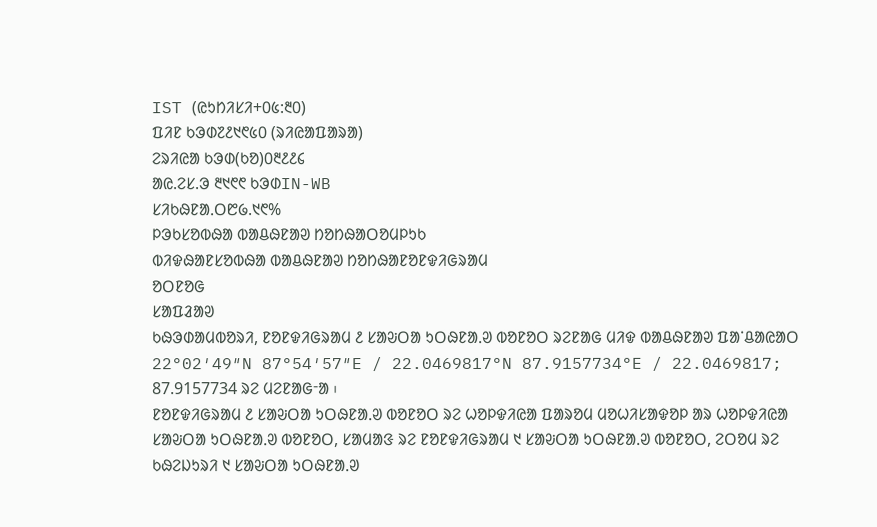IST (ᱭᱩᱴᱤᱥᱤ+᱐᱕:᱓᱐)
ᱯᱤᱱ ᱠᱳᱰ᱗᱒᱑᱖᱕᱐ (ᱨᱤᱭᱟᱯᱟᱨᱟ)
ᱮᱨᱤᱭᱟ ᱠᱳᱰ(ᱠᱚ)᱐᱓᱒᱒᱔
ᱟᱭ.ᱮᱥ.ᱳ ᱓᱑᱖᱖ ᱠᱳᱰIN-WB
ᱥᱤᱠᱷᱱᱟᱹᱛ᱘᱙.᱑᱖%
ᱞᱳᱠᱥᱚᱵᱷᱟ ᱵᱟᱪᱷᱱᱟᱣ ᱴᱚᱴᱷᱟᱛᱚᱢᱞᱩᱠ
ᱵᱤᱫᱷᱟᱱᱥᱚᱵᱷᱟ ᱵᱟᱪᱷᱱᱟᱣ ᱴᱚᱴᱷᱟᱱᱚᱱᱫᱤᱜᱨᱟᱢ
ᱚᱛᱱᱚᱜ
ᱥᱟᱯᱲᱟᱣ
ᱠᱷᱳᱰᱟᱢᱵᱚᱨᱤ, ᱱᱚᱱᱫᱤᱜᱨᱟᱢ ᱒ ᱥᱟᱶᱛᱟ ᱩᱛᱷᱱᱟᱹᱣ ᱵᱚᱱᱚᱛ ᱨᱮᱱᱟᱜ ᱢᱤᱫ ᱵᱟᱪᱷᱱᱟᱣ ᱯᱟᱸᱪᱟᱭᱟᱛ 22°02′49″N 87°54′57″E / 22.0469817°N 87.9157734°E / 22.0469817; 87.9157734 ᱨᱮ ᱢᱮᱱᱟᱜᱼᱟ ᱾
ᱱᱚᱱᱫᱤᱜᱨᱟᱢ ᱒ ᱥᱟᱶᱛᱟ ᱩᱛᱷᱱᱟᱹᱣ ᱵᱚᱱᱚᱛ ᱨᱮ ᱦᱚᱞᱫᱤᱭᱟ ᱯᱟᱨᱚᱢ ᱢᱚᱦᱤᱥᱟᱫᱚᱞ ᱟᱨ ᱦᱚᱞᱫᱤᱭᱟ ᱥᱟᱶᱛᱟ ᱩᱛᱷᱱᱟᱹᱣ ᱵᱚᱱᱚᱛ, ᱥᱟᱢᱟᱝ ᱨᱮ ᱱᱚᱱᱫᱤᱜᱨᱟᱢ ᱑ ᱥᱟᱶᱛᱟ ᱩᱛᱷᱱᱟᱹᱣ ᱵᱚᱱᱚᱛ, ᱮᱛᱚᱢ ᱨᱮ ᱠᱷᱮᱡᱩᱨᱤ ᱑ ᱥᱟᱶᱛᱟ ᱩᱛᱷᱱᱟᱹᱣ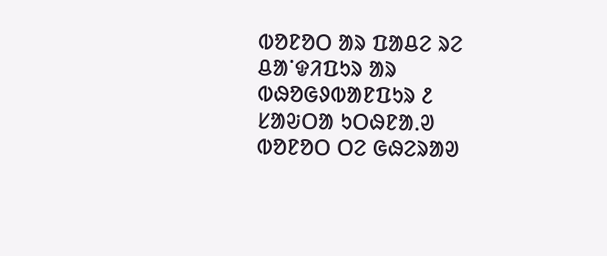ᱵᱚᱱᱚᱛ ᱟᱨ ᱯᱟᱪᱮ ᱨᱮ ᱪᱟᱸᱫᱤᱯᱩᱨ ᱟᱨ ᱵᱷᱚᱜᱽᱵᱟᱱᱯᱩᱨ ᱒ ᱥᱟᱶᱛᱟ ᱩᱛᱷᱱᱟᱹᱣ ᱵᱚᱱᱚᱛ ᱛᱮ ᱜᱷᱮᱨᱟᱣ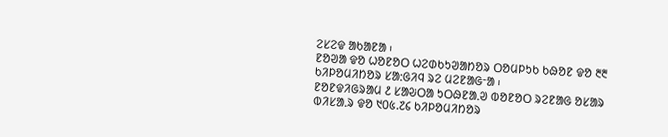ᱮᱥᱮᱫ ᱟᱠᱟᱱᱟ ᱾
ᱱᱚᱣᱟ ᱫᱚ ᱦᱚᱱᱚᱛ ᱦᱮᱰᱠᱩᱣᱟᱴᱚᱨ ᱛᱚᱢᱞᱩᱠ ᱠᱷᱚᱱ ᱫᱚ ᱓᱓ ᱠᱤᱞᱚᱢᱤᱴᱚᱨ ᱥᱟᱺᱜᱤᱧ ᱨᱮ ᱢᱮᱱᱟᱜᱼᱟ ᱾
ᱱᱚᱱᱫᱤᱜᱨᱟᱢ ᱒ ᱥᱟᱶᱛᱟ ᱩᱛᱷᱱᱟᱹᱣ ᱵᱚᱱᱚᱛ ᱨᱮᱱᱟᱜ ᱚᱥᱟᱨ ᱵᱤᱥᱟᱹᱨ ᱫᱚ ᱑᱐᱕.᱗᱔ ᱠᱤᱞᱚᱢᱤᱴᱚᱨ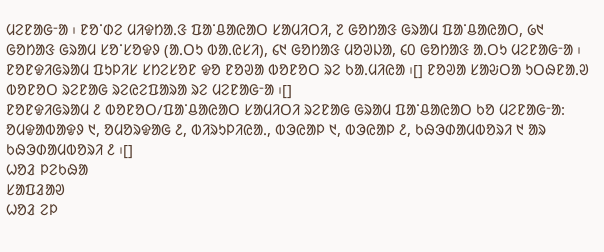ᱢᱮᱱᱟᱜᱼᱟ ᱾ ᱱᱚᱸᱰᱮ ᱢᱤᱫᱴᱟᱹᱝ ᱯᱟᱸᱪᱟᱭᱟᱛ ᱥᱟᱢᱤᱛᱤ, ᱗ ᱜᱚᱴᱟᱝ ᱜᱨᱟᱢ ᱯᱟᱸᱪᱟᱭᱟᱛ, ᱙᱑ ᱜᱚᱴᱟᱝ ᱜᱨᱟᱢ ᱥᱚᱸᱥᱚᱫᱽ (ᱟᱹᱛᱩ ᱵᱟᱹᱭᱥᱤ), ᱔᱑ ᱜᱚᱴᱟᱝ ᱢᱚᱣᱡᱟ, ᱔᱐ ᱜᱚᱴᱟᱝ ᱟᱹᱛᱩ ᱢᱮᱱᱟᱜᱼᱟ ᱾ ᱱᱚᱱᱫᱤᱜᱨᱟᱢ ᱯᱩᱞᱤᱥ ᱥᱴᱮᱥᱚᱱ ᱫᱚ ᱱᱚᱣᱟ ᱵᱚᱱᱚᱛ ᱨᱮ ᱠᱟᱹᱢᱤᱭᱟ ᱾[] ᱱᱚᱣᱟ ᱥᱟᱶᱛᱟ ᱩᱛᱷᱱᱟᱹᱣ ᱵᱚᱱᱚᱛ ᱨᱮᱱᱟᱜ ᱨᱮᱭᱮᱯᱟᱨᱟ ᱨᱮ ᱢᱮᱱᱟᱜᱼᱟ ᱾[]
ᱱᱚᱱᱫᱤᱜᱨᱟᱢ ᱒ ᱵᱚᱱᱚᱛ/ᱯᱟᱸᱪᱟᱭᱟᱛ ᱥᱟᱢᱤᱛᱤ ᱨᱮᱱᱟᱜ ᱜᱨᱟᱢ ᱯᱟᱸᱪᱟᱭᱟᱛ ᱠᱚ ᱢᱮᱱᱟᱜᱼᱟ: ᱚᱢᱫᱟᱵᱟᱫᱽ ᱑, ᱚᱢᱚᱨᱫᱟᱜ ᱒, ᱵᱤᱨᱩᱞᱤᱭᱟᱹ, ᱵᱳᱭᱟᱞ ᱑, ᱵᱳᱭᱟᱞ ᱒, ᱠᱷᱳᱰᱟᱢᱵᱚᱨᱤ ᱑ ᱟᱨ ᱠᱷᱳᱰᱟᱢᱵᱚᱨᱤ ᱒ ᱾[]
ᱦᱚᱲ ᱞᱮᱠᱷᱟ
ᱥᱟᱯᱲᱟᱣ
ᱦᱚᱲ ᱮᱞ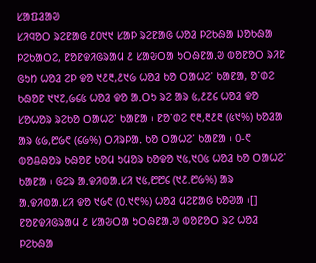ᱥᱟᱯᱲᱟᱣ
ᱥᱤᱧᱚᱛ ᱨᱮᱱᱟᱜ ᱒᱐᱑᱑ ᱥᱟᱞ ᱨᱮᱱᱟᱜ ᱦᱚᱲ ᱞᱮᱠᱷᱟ ᱡᱚᱠᱷᱟ ᱞᱮᱠᱟᱛᱮ, ᱱᱚᱱᱫᱤᱜᱨᱟᱢ ᱒ ᱥᱟᱶᱛᱟ ᱩᱛᱷᱱᱟᱹᱣ ᱵᱚᱱᱚᱛ ᱨᱤᱱ ᱜᱩᱴ ᱦᱚᱲ ᱮᱞ ᱫᱚ ᱑᱒᱓,᱒᱑᱙ ᱦᱚᱲ ᱠᱚ ᱛᱟᱦᱮᱸ ᱠᱟᱱᱟ, ᱚᱸᱰᱮ ᱠᱷᱚᱱ ᱑᱑᱗,᱙᱔᱕ ᱦᱚᱲ ᱫᱚ ᱟᱹᱛᱩ ᱨᱮ ᱟᱨ ᱕,᱒᱗᱔ ᱦᱚᱲ ᱫᱚ ᱥᱚᱦᱚᱨ ᱨᱮᱠᱚ ᱛᱟᱦᱮᱸ ᱠᱟᱱᱟ ᱾ ᱱᱚᱸᱰᱮ ᱖᱓,᱓᱒᱓ (᱕᱑%) ᱠᱚᱲᱟ ᱟᱨ ᱕᱙,᱘᱙᱖ (᱔᱙%) ᱛᱤᱨᱞᱟᱹ ᱠᱚ ᱛᱟᱦᱮᱸ ᱠᱟᱱᱟ ᱾ ᱐-᱖ ᱵᱚᱪᱷᱚᱨ ᱠᱷᱚᱱ ᱠᱚᱢ ᱩᱢᱚᱨ ᱠᱚᱫᱚ ᱑᱕,᱑᱐᱕ ᱦᱚᱲ ᱠᱚ ᱛᱟᱦᱮᱸ ᱠᱟᱱᱟ ᱾ ᱜᱮᱨ ᱟᱹᱫᱤᱵᱟᱹᱥᱤ ᱑᱕,᱘᱘᱔ (᱑᱒.᱘᱙%) ᱟᱨ ᱟᱹᱫᱤᱵᱟᱹᱥᱤ ᱫᱚ ᱑᱙᱖ (᱐.᱑᱖%) ᱦᱚᱲ ᱢᱮᱱᱟᱜ ᱠᱚᱣᱟ ᱾[]
ᱱᱚᱱᱫᱤᱜᱨᱟᱢ ᱒ ᱥᱟᱶᱛᱟ ᱩᱛᱷᱱᱟᱹᱣ ᱵᱚᱱᱚᱛ ᱨᱮ ᱦᱚᱲ ᱞᱮᱠᱷᱟ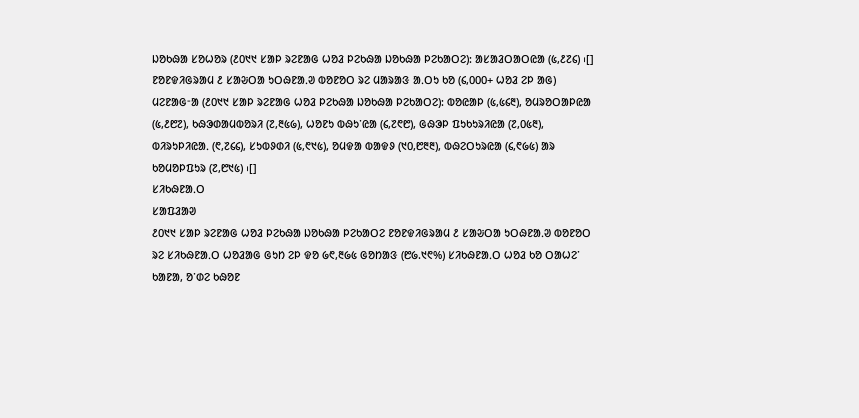ᱡᱚᱠᱷᱟ ᱥᱚᱦᱚᱨ (᱒᱐᱑᱑ ᱥᱟᱞ ᱨᱮᱱᱟᱜ ᱦᱚᱲ ᱞᱮᱠᱷᱟ ᱡᱚᱠᱷᱟ ᱞᱮᱠᱟᱛᱮ): ᱟᱥᱟᱲᱛᱟᱛᱭᱟ (᱕,᱒᱗᱔) ᱾[]
ᱱᱚᱱᱫᱤᱜᱨᱟᱢ ᱒ ᱥᱟᱶᱛᱟ ᱩᱛᱷᱱᱟᱹᱣ ᱵᱚᱱᱚᱛ ᱨᱮ ᱢᱟᱨᱟᱝ ᱟᱹᱛᱩ ᱠᱚ (᱔,᱐᱐᱐+ ᱦᱚᱲ ᱮᱞ ᱟᱜ) ᱢᱮᱱᱟᱜᱼᱟ (᱒᱐᱑᱑ ᱥᱟᱞ ᱨᱮᱱᱟᱜ ᱦᱚᱲ ᱞᱮᱠᱷᱟ ᱡᱚᱠᱷᱟ ᱞᱮᱠᱟᱛᱮ): ᱵᱚᱭᱟᱞ (᱕,᱕᱔᱓), ᱚᱢᱨᱚᱛᱟᱞᱭᱟ (᱕,᱒᱘᱗), ᱠᱷᱳᱰᱟᱢᱵᱚᱨᱤ (᱗,᱓᱕᱙), ᱦᱚᱱᱩ ᱵᱷᱩᱸᱭᱟ (᱔,᱗᱖᱘), ᱜᱷᱳᱞ ᱯᱩᱠᱩᱨᱤᱭᱟ (᱗,᱐᱕᱓), ᱵᱤᱨᱩᱞᱤᱭᱟᱹ (᱖,᱗᱔᱔), ᱥᱩᱵᱽᱰᱤ (᱕,᱖᱑᱕), ᱚᱢᱫᱟ ᱵᱟᱫᱽ (᱑᱐,᱘᱓᱓), ᱵᱷᱮᱛᱩᱨᱭᱟ (᱔,᱖᱙᱕) ᱟᱨ ᱠᱚᱢᱚᱞᱯᱩᱨ (᱗,᱘᱑᱕) ᱾[]
ᱥᱤᱠᱷᱱᱟᱹᱛ
ᱥᱟᱯᱲᱟᱣ
᱒᱐᱑᱑ ᱥᱟᱞ ᱨᱮᱱᱟᱜ ᱦᱚᱲ ᱞᱮᱠᱷᱟ ᱡᱚᱠᱷᱟ ᱞᱮᱠᱟᱛᱮ ᱱᱚᱱᱫᱤᱜᱨᱟᱢ ᱒ ᱥᱟᱶᱛᱟ ᱩᱛᱷᱱᱟᱹᱣ ᱵᱚᱱᱚᱛ ᱨᱮ ᱥᱤᱠᱷᱱᱟᱹᱛ ᱦᱚᱲᱟᱜ ᱜᱩᱴ ᱮᱞ ᱫᱚ ᱙᱖,᱓᱙᱕ ᱜᱚᱴᱟᱝ (᱘᱙.᱑᱖%) ᱥᱤᱠᱷᱱᱟᱹᱛ ᱦᱚᱲ ᱠᱚ ᱛᱟᱦᱮᱸ ᱠᱟᱱᱟ, ᱚᱸᱰᱮ ᱠᱷᱚᱱ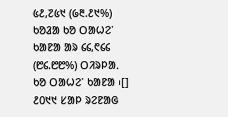᱕᱒,᱗᱕᱑ (᱙᱓.᱒᱑%) ᱠᱚᱲᱟ ᱠᱚ ᱛᱟᱦᱮᱸ ᱠᱟᱱᱟ ᱟᱨ ᱔᱔,᱖᱔᱔ (᱘᱔.᱘᱘%) ᱛᱤᱨᱞᱟᱹ ᱠᱚ ᱛᱟᱦᱮᱸ ᱠᱟᱱᱟ ᱾[]
᱒᱐᱑᱑ ᱥᱟᱞ ᱨᱮᱱᱟᱜ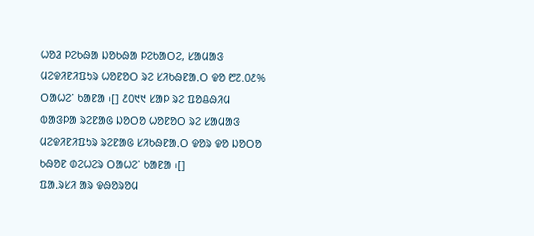ᱦᱚᱲ ᱞᱮᱠᱷᱟ ᱡᱚᱠᱷᱟ ᱞᱮᱠᱟᱛᱮ, ᱥᱟᱢᱟᱝ ᱢᱮᱫᱤᱱᱤᱯᱩᱨ ᱦᱚᱱᱚᱛ ᱨᱮ ᱥᱤᱠᱷᱱᱟᱹᱛ ᱫᱚ ᱘᱗.᱐᱒% ᱛᱟᱦᱮᱸ ᱠᱟᱱᱟ ᱾[] ᱒᱐᱑᱑ ᱥᱟᱞ ᱨᱮ ᱯᱚᱪᱷᱤᱢ ᱵᱟᱝᱞᱟ ᱨᱮᱱᱟᱜ ᱡᱚᱛᱚ ᱦᱚᱱᱚᱛ ᱨᱮ ᱥᱟᱢᱟᱝ ᱢᱮᱫᱤᱱᱤᱯᱩᱨ ᱨᱮᱱᱟᱜ ᱥᱤᱠᱷᱱᱟᱹᱛ ᱫᱚᱨ ᱫᱚ ᱡᱚᱛᱚ ᱠᱷᱚᱱ ᱰᱮᱦᱮᱨ ᱛᱟᱦᱮᱸ ᱠᱟᱱᱟ ᱾[]
ᱯᱟᱹᱨᱥᱤ ᱟᱨ ᱫᱷᱚᱨᱚᱢ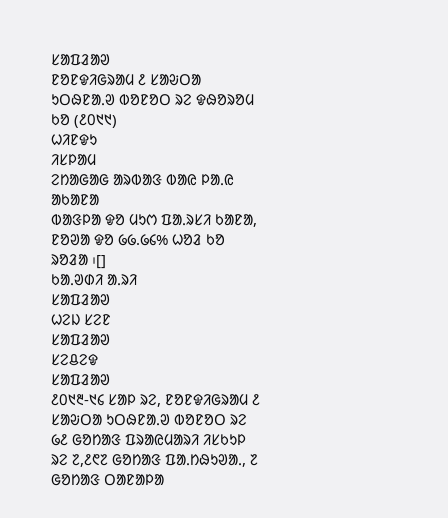ᱥᱟᱯᱲᱟᱣ
ᱱᱚᱱᱫᱤᱜᱨᱟᱢ ᱒ ᱥᱟᱶᱛᱟ ᱩᱛᱷᱱᱟᱹᱣ ᱵᱚᱱᱚᱛ ᱨᱮ ᱫᱷᱚᱨᱚᱢ ᱠᱚ (᱒᱐᱑᱑)
ᱦᱤᱱᱫᱩ
ᱤᱥᱞᱟᱢ
ᱮᱴᱟᱜᱟᱜ ᱟᱨᱵᱟᱝ ᱵᱟᱭ ᱞᱟᱹᱭ ᱟᱠᱟᱱᱟ
ᱵᱟᱝᱞᱟ ᱫᱚ ᱢᱩᱬ ᱯᱟᱹᱨᱥᱤ ᱠᱟᱱᱟ, ᱱᱚᱣᱟ ᱫᱚ ᱙᱙.᱙᱔% ᱦᱚᱲ ᱠᱚ ᱨᱚᱲᱟ ᱾[]
ᱠᱟᱹᱣᱰᱤ ᱟᱹᱨᱤ
ᱥᱟᱯᱲᱟᱣ
ᱦᱮᱡ ᱥᱮᱱ
ᱥᱟᱯᱲᱟᱣ
ᱥᱮᱪᱮᱫ
ᱥᱟᱯᱲᱟᱣ
᱒᱐᱑᱓-᱑᱔ ᱥᱟᱞ ᱨᱮ, ᱱᱚᱱᱫᱤᱜᱨᱟᱢ ᱒ ᱥᱟᱶᱛᱟ ᱩᱛᱷᱱᱟᱹᱣ ᱵᱚᱱᱚᱛ ᱨᱮ ᱙᱒ ᱜᱚᱴᱟᱝ ᱯᱨᱟᱭᱢᱟᱨᱤ ᱤᱥᱠᱩᱞ ᱨᱮ ᱗,᱒᱖᱗ ᱜᱚᱴᱟᱝ ᱯᱟᱹᱴᱷᱩᱣᱟᱹ, ᱗ ᱜᱚᱴᱟᱝ ᱛᱟᱱᱟᱞᱟ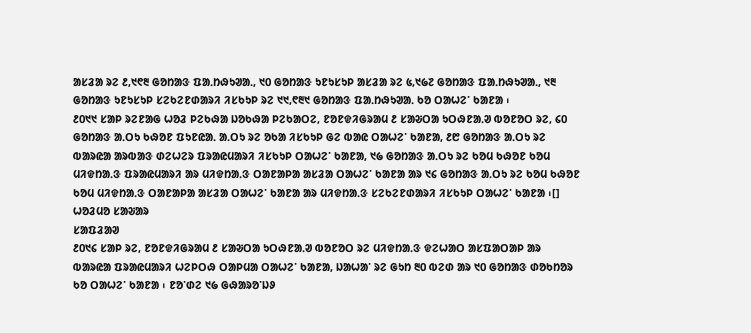ᱟᱥᱲᱟ ᱨᱮ ᱒,᱑᱖᱓ ᱜᱚᱴᱟᱝ ᱯᱟᱹᱴᱷᱩᱣᱟᱹ, ᱑᱐ ᱜᱚᱴᱟᱝ ᱩᱱᱩᱥᱩᱞ ᱟᱥᱲᱟ ᱨᱮ ᱕,᱑᱙᱗ ᱜᱚᱴᱟᱝ ᱯᱟᱹᱴᱷᱩᱣᱟᱹ, ᱑᱓ ᱜᱚᱴᱟᱝ ᱩᱱᱩᱥᱩᱞ ᱥᱮᱠᱮᱱᱰᱟᱨᱤ ᱤᱥᱠᱩᱞ ᱨᱮ ᱑᱑,᱖᱓᱑ ᱜᱚᱴᱟᱝ ᱯᱟᱹᱴᱷᱩᱣᱟᱹ ᱠᱚ ᱛᱟᱦᱮᱸ ᱠᱟᱱᱟ ᱾
᱒᱐᱑᱑ ᱥᱟᱞ ᱨᱮᱱᱟᱜ ᱦᱚᱲ ᱞᱮᱠᱷᱟ ᱡᱚᱠᱷᱟ ᱞᱮᱠᱟᱛᱮ, ᱱᱚᱱᱫᱤᱜᱨᱟᱢ ᱒ ᱥᱟᱶᱛᱟ ᱩᱛᱷᱱᱟᱹᱣ ᱵᱚᱱᱚᱛ ᱨᱮ, ᱔᱐ ᱜᱚᱴᱟᱝ ᱟᱹᱛᱩ ᱠᱷᱚᱱ ᱯᱩᱱᱭᱟᱹ ᱟᱹᱛᱩ ᱨᱮ ᱚᱠᱟ ᱤᱥᱠᱩᱞ ᱜᱮ ᱵᱟᱭ ᱛᱟᱦᱮᱸ ᱠᱟᱱᱟ, ᱒᱘ ᱜᱚᱴᱟᱝ ᱟᱹᱛᱩ ᱨᱮ ᱵᱟᱨᱭᱟ ᱟᱨᱵᱟᱝ ᱰᱮᱦᱮᱨ ᱯᱨᱟᱭᱢᱟᱨᱤ ᱤᱥᱠᱩᱞ ᱛᱟᱦᱮᱸ ᱠᱟᱱᱟ, ᱑᱙ ᱜᱚᱴᱟᱝ ᱟᱹᱛᱩ ᱨᱮ ᱠᱚᱢ ᱠᱷᱚᱱ ᱠᱚᱢ ᱢᱤᱫᱴᱟᱹᱝ ᱯᱨᱟᱭᱢᱟᱨᱤ ᱟᱨ ᱢᱤᱫᱴᱟᱹᱝ ᱛᱟᱱᱟᱞᱟ ᱟᱥᱲᱟ ᱛᱟᱦᱮᱸ ᱠᱟᱱᱟ ᱟᱨ ᱑᱔ ᱜᱚᱴᱟᱝ ᱟᱹᱛᱩ ᱨᱮ ᱠᱚᱢ ᱠᱷᱚᱱ ᱠᱚᱢ ᱢᱤᱫᱴᱟᱹᱝ ᱛᱟᱱᱟᱞᱟ ᱟᱥᱲᱟ ᱛᱟᱦᱮᱸ ᱠᱟᱱᱟ ᱟᱨ ᱢᱤᱫᱴᱟᱹᱝ ᱥᱮᱠᱮᱱᱰᱟᱨᱤ ᱤᱥᱠᱩᱞ ᱛᱟᱦᱮᱸ ᱠᱟᱱᱟ ᱾[]
ᱦᱚᱲᱢᱚ ᱥᱟᱶᱟᱨ
ᱥᱟᱯᱲᱟᱣ
᱒᱐᱑᱔ ᱥᱟᱞ ᱨᱮ, ᱱᱚᱱᱫᱤᱜᱨᱟᱢ ᱒ ᱥᱟᱶᱛᱟ ᱩᱛᱷᱱᱟᱹᱣ ᱵᱚᱱᱚᱛ ᱨᱮ ᱢᱤᱫᱴᱟᱹᱝ ᱫᱮᱦᱟᱛ ᱟᱥᱯᱟᱛᱟᱞ ᱟᱨ ᱵᱟᱨᱭᱟ ᱯᱨᱟᱭᱢᱟᱨᱤ ᱦᱮᱞᱛᱷ ᱛᱟᱞᱢᱟ ᱛᱟᱦᱮᱸ ᱠᱟᱱᱟ, ᱡᱟᱦᱟᱸ ᱨᱮ ᱜᱩᱴ ᱓᱐ ᱵᱮᱰ ᱟᱨ ᱑᱐ ᱜᱚᱴᱟᱝ ᱰᱚᱠᱴᱚᱨ ᱠᱚ ᱛᱟᱦᱮᱸ ᱠᱟᱱᱟ ᱾ ᱱᱚᱸᱰᱮ ᱑᱙ ᱜᱷᱟᱨᱚᱸᱡᱽ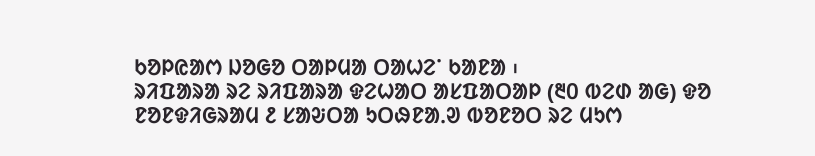ᱠᱚᱞᱭᱟᱬ ᱡᱚᱜᱚ ᱛᱟᱞᱢᱟ ᱛᱟᱦᱮᱸ ᱠᱟᱱᱟ ᱾
ᱨᱤᱯᱟᱨᱟ ᱨᱮ ᱨᱤᱯᱟᱨᱟ ᱫᱮᱦᱟᱛ ᱟᱥᱯᱟᱛᱟᱞ (᱓᱐ ᱵᱮᱰ ᱟᱜ) ᱫᱚ ᱱᱚᱱᱫᱤᱜᱨᱟᱢ ᱒ ᱥᱟᱶᱛᱟ ᱩᱛᱷᱱᱟᱹᱣ ᱵᱚᱱᱚᱛ ᱨᱮ ᱢᱩᱬ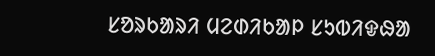ᱥᱚᱨᱠᱟᱨᱤ ᱢᱮᱰᱤᱠᱟᱞ ᱥᱩᱵᱤᱫᱷᱟ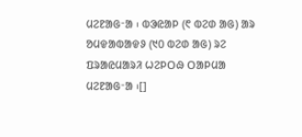ᱢᱮᱱᱟᱜᱼᱟ ᱾ ᱵᱳᱭᱟᱞ (᱖ ᱵᱮᱰ ᱟᱜ) ᱟᱨ ᱚᱢᱫᱟᱵᱟᱫᱽ (᱑᱐ ᱵᱮᱰ ᱟᱜ) ᱨᱮ ᱯᱨᱟᱭᱢᱟᱨᱤ ᱦᱮᱞᱛᱷ ᱛᱟᱞᱢᱟ ᱢᱮᱱᱟᱜᱼᱟ ᱾[]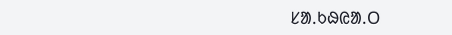ᱥᱟᱹᱠᱷᱭᱟᱹᱛ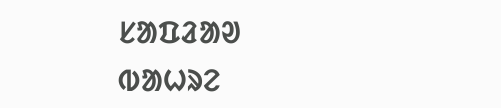ᱥᱟᱯᱲᱟᱣ
ᱵᱟᱦᱨᱮ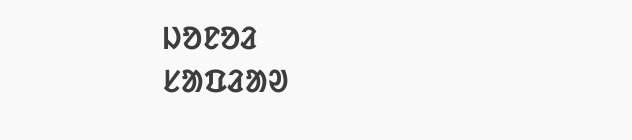ᱡᱚᱱᱚᱲ
ᱥᱟᱯᱲᱟᱣ